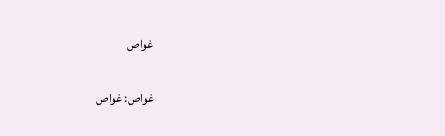غواص

غواص: غواص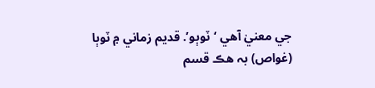جي معنيٰ آهي ‘ٽوٻو’. قديم زماني ۾ ٽوٻا (غواص) بہ هڪ قسم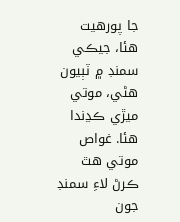جا پورهيت هئا، جيڪي سمنڊ ۾ ٽٻيون هڻي، موتي ميڙي ڪڍندا هئا. غواص موتي هٿ ڪرڻ لاءِ سمنڊ جون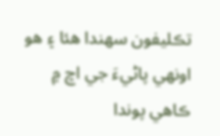تڪليفون سهندا هئا ۽ هو اونهي پاڻيءَ جي اڇ ۾ ڪاهي پوندا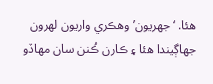هئا. ‘جهريون’ وهڪري واريون لهرون جهاڳيندا هئا ۽ ڪارن ڪُنن سان مهاڏو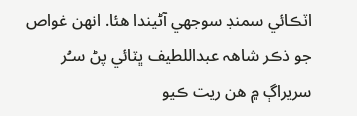اٽڪائي سمنڊ سوجهي آڻيندا هئا. انهن غواص جو ذڪر شاھہ عبداللطيف ڀٽائي پڻ سـُر سريراڳ ۾ هن ريت ڪيو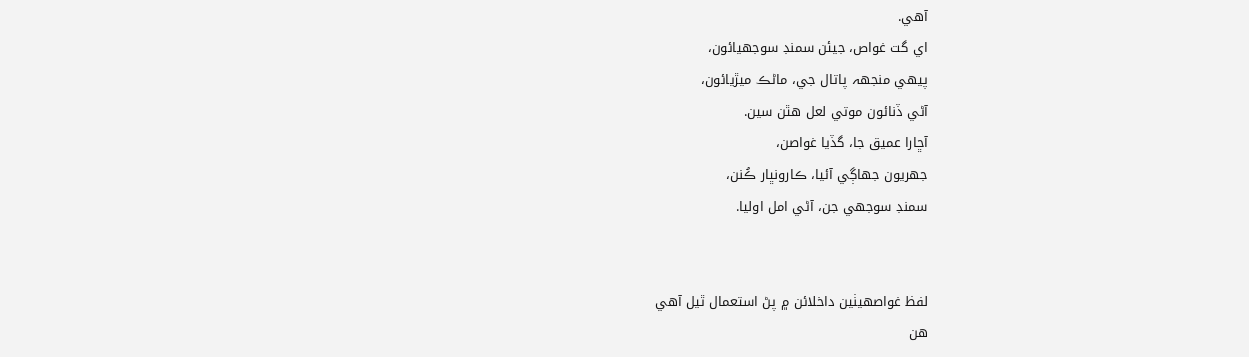آهي.
اي گت غواص، جيئن سمنڊ سوجهيائون،
پيهي منجهہ پاتال جي، ماڻڪ ميڙيائون،
آڻي ڏنائون موتي لعل هٿن سين.
آڇارا عميق جا، گڏيا غواصن،
جهريون جهاڳي آئيا، ڪارونڀار ڪُنن،
سمنڊ سوجهي جن، آڻي امل اوليا.


لفظ غواصھيٺين داخلائن ۾ پڻ استعمال ٿيل آھي
هن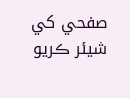صفحي کي شيئر ڪريو